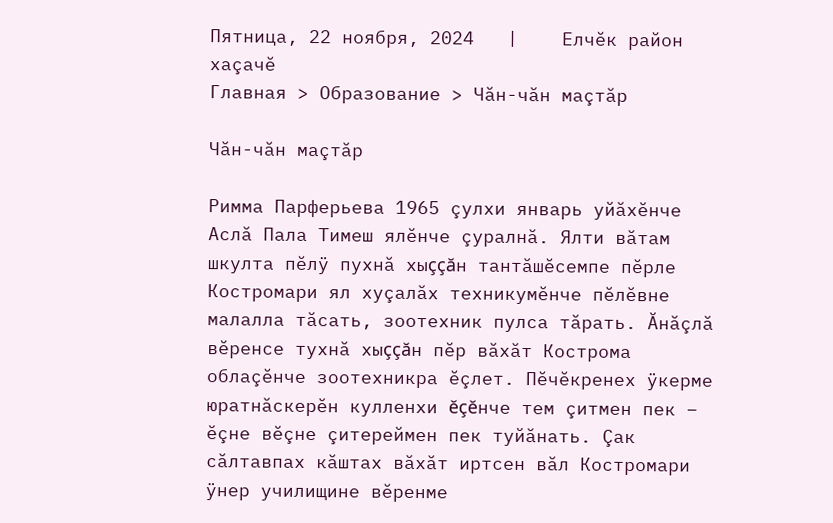Пятница, 22 ноября, 2024   |    Елчĕк район хаçачĕ
Главная > Образование > Чăн-чăн маçтăр

Чăн-чăн маçтăр

Римма Парферьева 1965 çулхи январь уйăхĕнче Аслă Пала Тимеш ялĕнче çуралнă. Ялти вăтам шкулта пĕлÿ пухнă хыççăн тантăшĕсемпе пĕрле Костромари ял хуçалăх техникумĕнче пĕлĕвне малалла тăсать, зоотехник пулса тăрать. Ăнăçлă вĕренсе тухнă хыççăн пĕр вăхăт Кострома облаçĕнче зоотехникра ĕçлет. Пĕчĕкренех ÿкерме юратнăскерĕн кулленхи ĕçĕнче тем çитмен пек – ĕçне вĕçне çитереймен пек туйăнать. Çак сăлтавпах кăштах вăхăт иртсен вăл Костромари ÿнер училищине вĕренме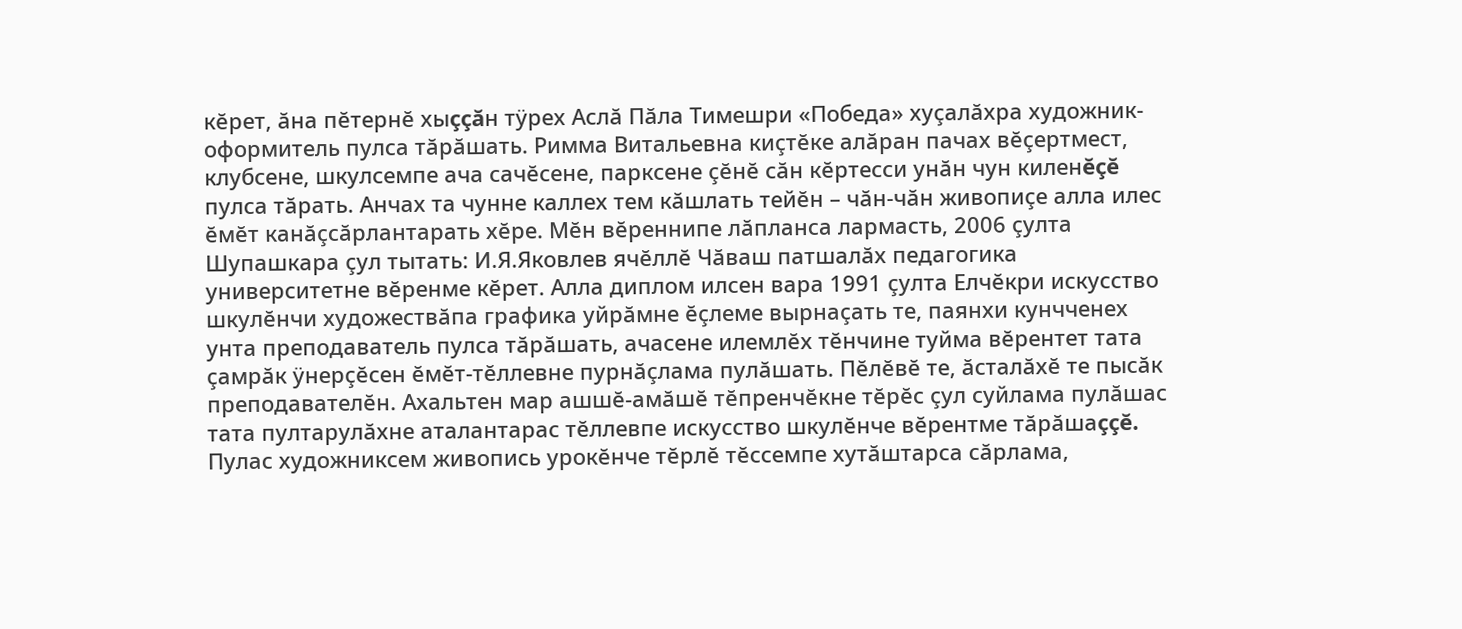кĕрет, ăна пĕтернĕ хыççăн тÿрех Аслă Пăла Тимешри «Победа» хуçалăхра художник-оформитель пулса тăрăшать. Римма Витальевна киçтĕке алăран пачах вĕçертмест, клубсене, шкулсемпе ача сачĕсене, парксене çĕнĕ сăн кĕртесси унăн чун киленĕçĕ пулса тăрать. Анчах та чунне каллех тем кăшлать тейĕн – чăн-чăн живопиçе алла илес ĕмĕт канăçсăрлантарать хĕре. Мĕн вĕреннипе лăпланса лармасть, 2006 çулта Шупашкара çул тытать: И.Я.Яковлев ячĕллĕ Чăваш патшалăх педагогика университетне вĕренме кĕрет. Алла диплом илсен вара 1991 çулта Елчĕкри искусство шкулĕнчи художествăпа графика уйрăмне ĕçлеме вырнаçать те, паянхи кунчченех унта преподаватель пулса тăрăшать, ачасене илемлĕх тĕнчине туйма вĕрентет тата çамрăк ÿнерçĕсен ĕмĕт-тĕллевне пурнăçлама пулăшать. Пĕлĕвĕ те, ăсталăхĕ те пысăк преподавателĕн. Ахальтен мар ашшĕ-амăшĕ тĕпренчĕкне тĕрĕс çул суйлама пулăшас тата пултарулăхне аталантарас тĕллевпе искусство шкулĕнче вĕрентме тăрăшаççĕ. Пулас художниксем живопись урокĕнче тĕрлĕ тĕссемпе хутăштарса сăрлама,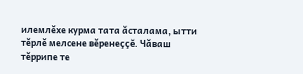илемлĕхе курма тата ăсталама, ытти тĕрлĕ мелсене вĕренеççĕ. Чăваш тĕррипе те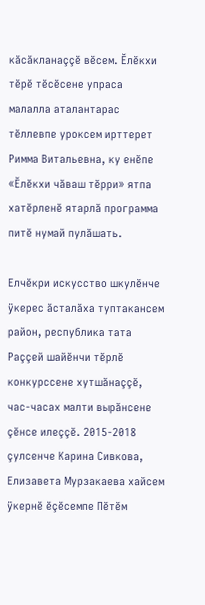кăсăкланаççĕ вĕсем. Ĕлĕкхи тĕрĕ тĕсĕсене упраса малалла аталантарас тĕллевпе уроксем ирттерет Римма Витальевна, ку енĕпе «Ĕлĕкхи чăваш тĕрри» ятпа хатĕрленĕ ятарлă программа питĕ нумай пулăшать.

Елчĕкри искусство шкулĕнче ÿкерес ăсталăха туптакансем район, республика тата Раççей шайĕнчи тĕрлĕ конкурссене хутшăнаççĕ, час-часах малти вырăнсене çĕнсе илеççĕ. 2015-2018 çулсенче Карина Сивкова, Елизавета Мурзакаева хайсем ÿкернĕ ĕçĕсемпе Пĕтĕм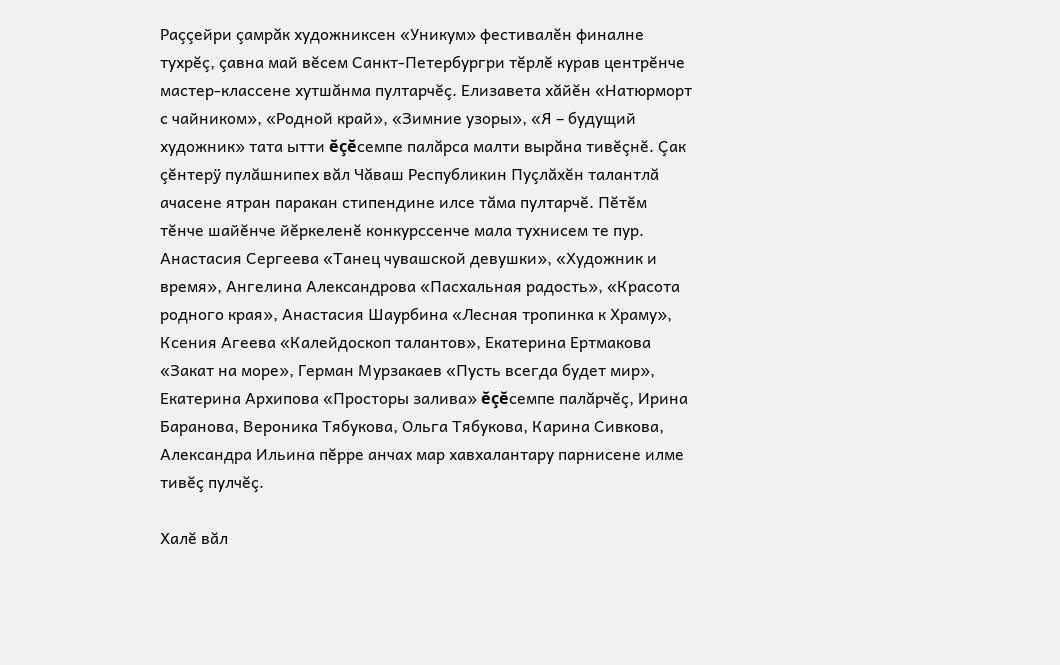Раççейри çамрăк художниксен «Уникум» фестивалĕн финалне тухрĕç, çавна май вĕсем Санкт-Петербургри тĕрлĕ курав центрĕнче мастер-классене хутшăнма пултарчĕç. Елизавета хăйĕн «Натюрморт с чайником», «Родной край», «Зимние узоры», «Я – будущий художник» тата ытти ĕçĕсемпе палăрса малти вырăна тивĕçнĕ. Çак çĕнтерÿ пулăшнипех вăл Чăваш Республикин Пуçлăхĕн талантлă ачасене ятран паракан стипендине илсе тăма пултарчĕ. Пĕтĕм тĕнче шайĕнче йĕркеленĕ конкурссенче мала тухнисем те пур. Анастасия Сергеева «Танец чувашской девушки», «Художник и время», Ангелина Александрова «Пасхальная радость», «Красота родного края», Анастасия Шаурбина «Лесная тропинка к Храму», Ксения Агеева «Калейдоскоп талантов», Екатерина Ертмакова «Закат на море», Герман Мурзакаев «Пусть всегда будет мир», Екатерина Архипова «Просторы залива» ĕçĕсемпе палăрчĕç, Ирина Баранова, Вероника Тябукова, Ольга Тябукова, Карина Сивкова, Александра Ильина пĕрре анчах мар хавхалантару парнисене илме тивĕç пулчĕç.

Халĕ вăл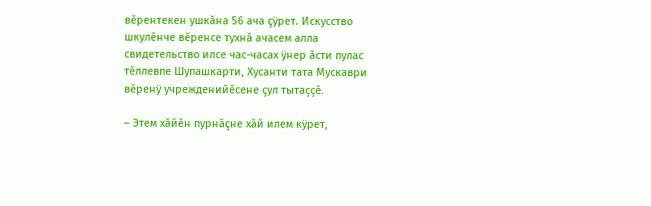вĕрентекен ушкăна 56 ача çÿрет. Искусство шкулĕнче вĕренсе тухнă ачасем алла свидетельство илсе час-часах ÿнер ăсти пулас тĕллевпе Шупашкарти, Хусанти тата Мускаври вĕренÿ учрежденийĕсене çул тытаççĕ.

– Этем хăйĕн пурнăçне хăй илем кÿрет,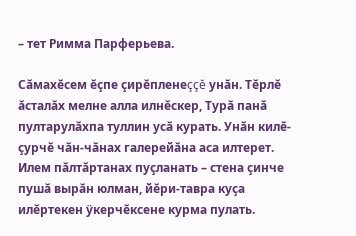– тет Римма Парферьева.

Сăмахĕсем ĕçпе çирĕпленеççĕ унăн. Тĕрлĕ ăсталăх мелне алла илнĕскер, Турă панă пултарулăхпа туллин усă курать. Унăн килĕ-çурчĕ чăн-чăнах галерейăна аса илтерет. Илем пăлтăртанах пуçланать – стена çинче пушă вырăн юлман, йĕри-тавра куçа илĕртекен ÿкерчĕксене курма пулать.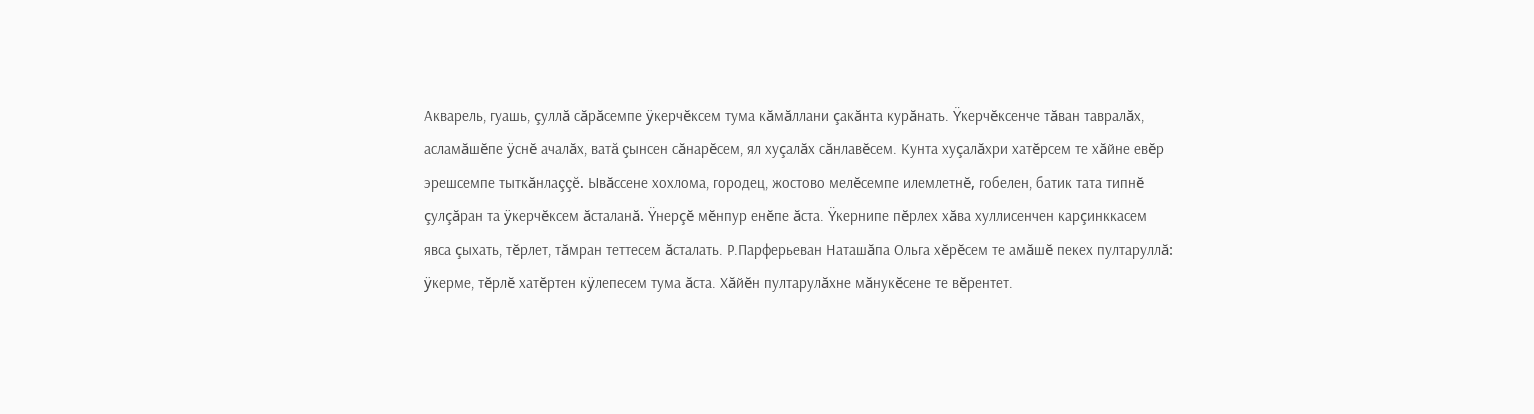Акварель, гуашь, çуллă сăрăсемпе ÿкерчĕксем тума кăмăллани çакăнта курăнать. Ÿкерчĕксенче тăван тавралăх, асламăшĕпе ÿснĕ ачалăх, ватă çынсен сăнарĕсем, ял хуçалăх сăнлавĕсем. Кунта хуçалăхри хатĕрсем те хăйне евĕр эрешсемпе тыткăнлаççĕ. Ывăссене хохлома, городец, жостово мелĕсемпе илемлетнĕ, гобелен, батик тата типнĕ çулçăран та ÿкерчĕксем ăсталанă. Ÿнерçĕ мĕнпур енĕпе ăста. Ÿкернипе пĕрлех хăва хуллисенчен карçинккасем явса çыхать, тĕрлет, тăмран теттесем ăсталать. Р.Парферьеван Наташăпа Ольга хĕрĕсем те амăшĕ пекех пултаруллă: ÿкерме, тĕрлĕ хатĕртен кÿлепесем тума ăста. Хăйĕн пултарулăхне мăнукĕсене те вĕрентет.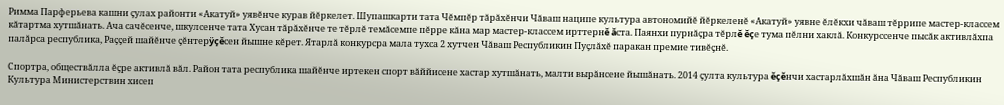Римма Парферьева кашни çулах районти «Акатуй» уявĕнче курав йĕркелет. Шупашкарти тата Чĕмпĕр тăрăхĕнчи Чăваш наципе культура автономийĕ йĕркеленĕ «Акатуй» уявне ĕлĕкхи чăваш тĕррипе мастер-классем кăтартма хутшăнать. Ача сачĕсенче, шкулсенче тата Хусан тăрăхĕнче те тĕрлĕ темăсемпе пĕрре кăна мар мастер-классем ирттернĕ ăста. Паянхи пурнăçра тĕрлĕ ĕçе тума пĕлни хаклă. Конкурссенче пысăк активлăхпа палăрса республика, Раççей шайĕнче çĕнтерÿçĕсен йышне кĕрет. Ятарлă конкурсра мала тухса 2 хутчен Чăваш Республикин Пуçлăхĕ паракан премие тивĕçнĕ.

Спортра, обществăлла ĕçре активлă вăл. Район тата республика шайĕнче иртекен спорт вăййисене хастар хутшăнать, малти вырăнсене йышăнать. 2014 çулта культура ĕçĕнчи хастарлăхшăн ăна Чăваш Республикин Культура Министерствин хисеп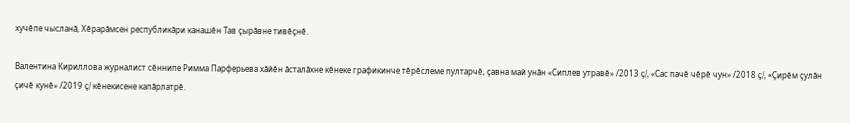хучĕпе чысланă, Хĕрарăмсен республикăри канашĕн Тав çырăвне тивĕçнĕ.

Валентина Кириллова журналист сĕннипе Римма Парферьева хăйĕн ăсталăхне кĕнеке графикинче тĕрĕслеме пултарчĕ, çавна май унăн «Сиплев утравĕ» /2013 ç/, «Сас пачĕ чĕрĕ чун» /2018 ç/, «Çирĕм çулăн çичĕ кунĕ» /2019 ç/ кĕнекисене капăрлатрĕ.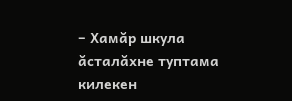– Хамăр шкула ăсталăхне туптама килекен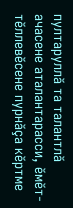пултаруллă та талантлă ачасене аталантарасси, ĕмĕт-тĕллевĕсене пурнăçа кĕртме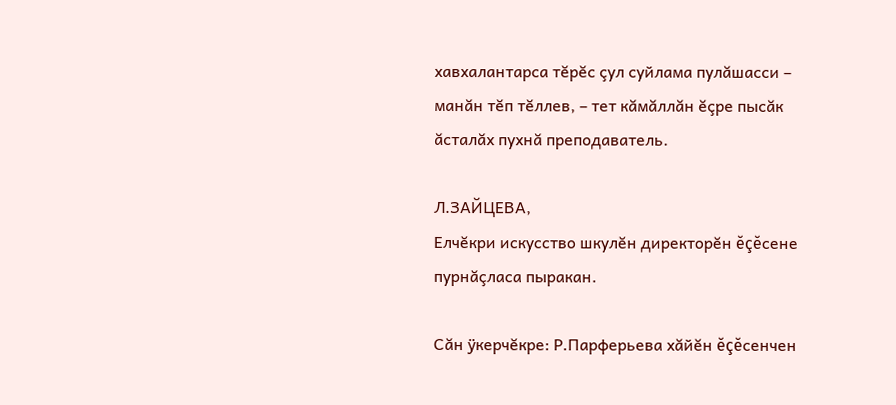хавхалантарса тĕрĕс çул суйлама пулăшасси – манăн тĕп тĕллев, – тет кăмăллăн ĕçре пысăк ăсталăх пухнă преподаватель.

Л.ЗАЙЦЕВА,
Елчĕкри искусство шкулĕн директорĕн ĕçĕсене пурнăçласа пыракан.

Сăн ÿкерчĕкре: Р.Парферьева хăйĕн ĕçĕсенчен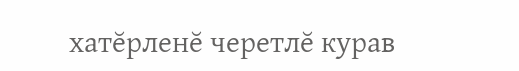хатĕрленĕ черетлĕ курав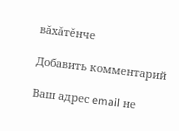вăхăтĕнче

Добавить комментарий

Ваш адрес email не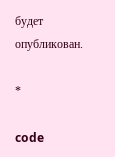будет опубликован.

*

code